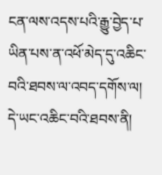ངན་ལས་འདས་པའི་རྒྱུ་བྱེད་པ་ཡིན་པས་ན་འཕོ་མེད་དུ་འཆིང་བའི་ཐབས་ལ་འབད་དགོས་ལ། དེ་ཡང་འཆིང་བའི་ཐབས་ནི།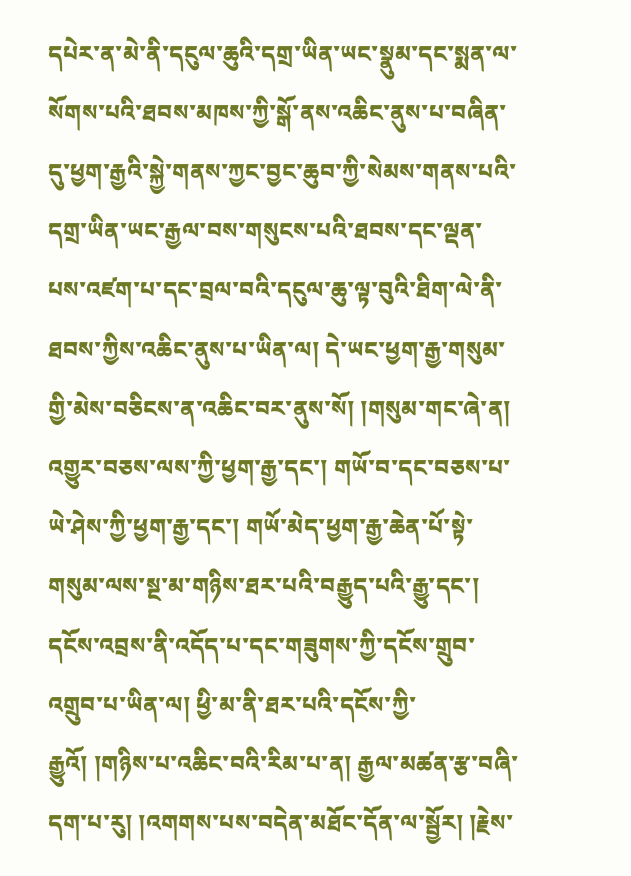དཔེར་ན་མེ་ནི་དངུལ་ཆུའི་དགྲ་ཡིན་ཡང་སྣུམ་དང་སྨན་ལ་སོགས་པའི་ཐབས་མཁས་ཀྱི་སྒོ་ནས་འཆིང་ནུས་པ་བཞིན་དུ་ཕྱག་རྒྱའི་སྐྱེ་གནས་ཀྱང་བྱང་ཆུབ་ཀྱི་སེམས་གནས་པའི་དགྲ་ཡིན་ཡང་རྒྱལ་བས་གསུངས་པའི་ཐབས་དང་ལྡན་པས་འཛག་པ་དང་བྲལ་བའི་དངུལ་ཆུ་ལྟ་བུའི་ཐིག་ལེ་ནི་ཐབས་ཀྱིས་འཆིང་ནུས་པ་ཡིན་ལ། དེ་ཡང་ཕྱག་རྒྱ་གསུམ་གྱི་མེས་བཅིངས་ན་འཆིང་བར་ནུས་སོ། །གསུམ་གང་ཞེ་ན། འགྱུར་བཅས་ལས་ཀྱི་ཕྱག་རྒྱ་དང་། གཡོ་བ་དང་བཅས་པ་ཡེ་ཤེས་ཀྱི་ཕྱག་རྒྱ་དང་། གཡོ་མེད་ཕྱག་རྒྱ་ཆེན་པོ་སྟེ་གསུམ་ལས་སྔ་མ་གཉིས་ཐར་པའི་བརྒྱུད་པའི་རྒྱུ་དང་། དངོས་འབྲས་ནི་འདོད་པ་དང་གཟུགས་ཀྱི་དངོས་གྲུབ་འགྲུབ་པ་ཡིན་ལ། ཕྱི་མ་ནི་ཐར་པའི་དངོས་ཀྱི་རྒྱུའོ། །གཉིས་པ་འཆིང་བའི་རིམ་པ་ན། རྒྱལ་མཚན་རྩ་བཞི་དག་པ་རུ། །འགགས་པས་བདེན་མཐོང་དོན་ལ་སྦྱོར། །རྗེས་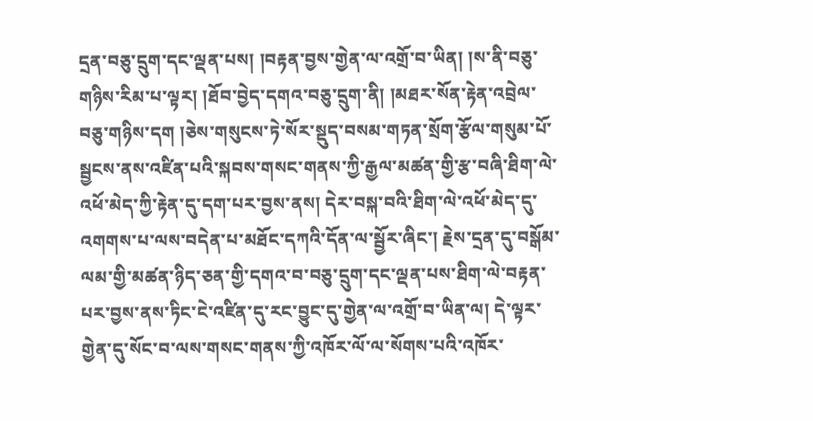དྲན་བཅུ་དྲུག་དང་ལྡན་པས། །བརྟན་བྱས་གྱེན་ལ་འགྲོ་བ་ཡིན། །ས་ནི་བཅུ་གཉིས་རིམ་པ་ལྟར། །ཐོབ་བྱེད་དགའ་བཅུ་དྲུག་ནི། །མཐར་སོན་རྟེན་འབྲེལ་བཅུ་གཉིས་དག །ཅེས་གསུངས་ཏེ་སོར་སྡུད་བསམ་གཏན་སྲོག་རྩོལ་གསུམ་པོ་སྦྱངས་ནས་འཛིན་པའི་སྐབས་གསང་གནས་ཀྱི་རྒྱལ་མཚན་གྱི་རྩ་བཞི་ཐིག་ལེ་འཕོ་མེད་ཀྱི་རྟེན་དུ་དག་པར་བྱས་ནས། དེར་བསྐ་བའི་ཐིག་ལེ་འཕོ་མེད་དུ་འགགས་པ་ལས་བདེན་པ་མཐོང་དཀའི་དོན་ལ་སྦྱོར་ཞིང་། རྗེས་དྲན་དུ་བསྒོམ་ལམ་གྱི་མཚན་ཉིད་ཅན་གྱི་དགའ་བ་བཅུ་དྲུག་དང་ལྡན་པས་ཐིག་ལེ་བརྟན་པར་བྱས་ནས་ཏིང་ངེ་འཛིན་དུ་རང་བྱུང་དུ་གྱེན་ལ་འགྲོ་བ་ཡིན་ལ། དེ་ལྟར་གྱེན་དུ་སོང་བ་ལས་གསང་གནས་ཀྱི་འཁོར་ལོ་ལ་སོགས་པའི་འཁོར་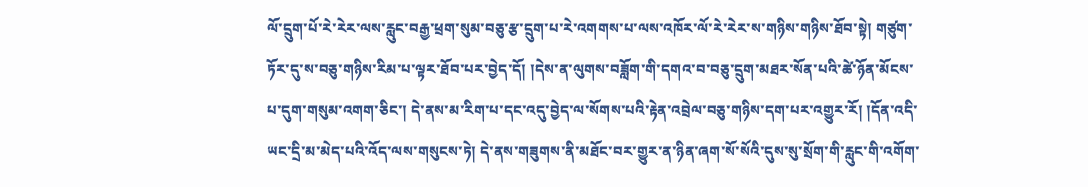ལོ་དྲུག་པོ་རེ་རེར་ལས་རླུང་བརྒྱ་ཕྲག་སུམ་བཅུ་རྩ་དྲུག་པ་རེ་འགགས་པ་ལས་འཁོར་ལོ་རེ་རེར་ས་གཉིས་གཉིས་ཐོབ་སྟེ། གཙུག་ཏོར་དུ་ས་བཅུ་གཉིས་རིམ་པ་ལྟར་ཐོབ་པར་བྱེད་དོ། །དེས་ན་ལུགས་བཟློག་གི་དགའ་བ་བཅུ་དྲུག་མཐར་སོན་པའི་ཚེ་ཉོན་མོངས་པ་དུག་གསུམ་འགག་ཅིང་། དེ་ནས་མ་རིག་པ་དང་འདུ་བྱེད་ལ་སོགས་པའི་རྟེན་འབྲེལ་བཅུ་གཉིས་དག་པར་འགྱུར་རོ། །དོན་འདི་ཡང་དྲི་མ་མེད་པའི་འོད་ལས་གསུངས་ཏེ། དེ་ནས་གཟུགས་ནི་མཐོང་བར་གྱུར་ན་ཉིན་ཞག་སོ་སོའི་དུས་སུ་སྲོག་གི་རླུང་གི་འགོག་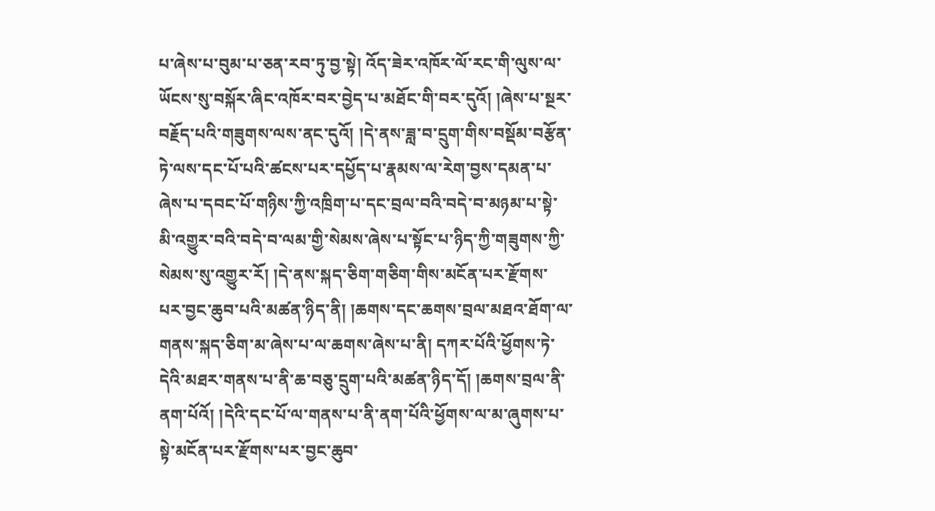པ་ཞེས་པ་བུམ་པ་ཅན་རབ་ཏུ་བྱ་སྟེ། འོད་ཟེར་འཁོར་ལོ་རང་གི་ལུས་ལ་ཡོངས་སུ་བསྐོར་ཞིང་འཁོར་བར་བྱེད་པ་མཐོང་གི་བར་དུའོ། །ཞེས་པ་སྔར་བརྗོད་པའི་གཟུགས་ལས་ནང་དུའོ། །དེ་ནས་ཟླ་བ་དྲུག་གིས་བསྡོམ་བརྩོན་ཏེ་ལས་དང་པོ་པའི་ཚངས་པར་དཔྱོད་པ་རྣམས་ལ་རེག་བྱས་དམན་པ་ཞེས་པ་དབང་པོ་གཉིས་ཀྱི་འཁྲིག་པ་དང་བྲལ་བའི་བདེ་བ་མཉམ་པ་སྟེ་མི་འགྱུར་བའི་བདེ་བ་ལམ་གྱི་སེམས་ཞེས་པ་སྟོང་པ་ཉིད་ཀྱི་གཟུགས་ཀྱི་སེམས་སུ་འགྱུར་རོ། །དེ་ནས་སྐད་ཅིག་གཅིག་གིས་མངོན་པར་རྫོགས་པར་བྱང་ཆུབ་པའི་མཚན་ཉིད་ནི། །ཆགས་དང་ཆགས་བྲལ་མཐའ་ཐོག་ལ་གནས་སྐད་ཅིག་མ་ཞེས་པ་ལ་ཆགས་ཞེས་པ་ནི། དཀར་པོའི་ཕྱོགས་ཏེ་དེའི་མཐར་གནས་པ་ནི་ཆ་བཅུ་དྲུག་པའི་མཚན་ཉིད་དོ། །ཆགས་བྲལ་ནི་ནག་པོའོ། །དེའི་དང་པོ་ལ་གནས་པ་ནི་ནག་པོའི་ཕྱོགས་ལ་མ་ཞུགས་པ་སྟེ་མངོན་པར་རྫོགས་པར་བྱང་ཆུབ་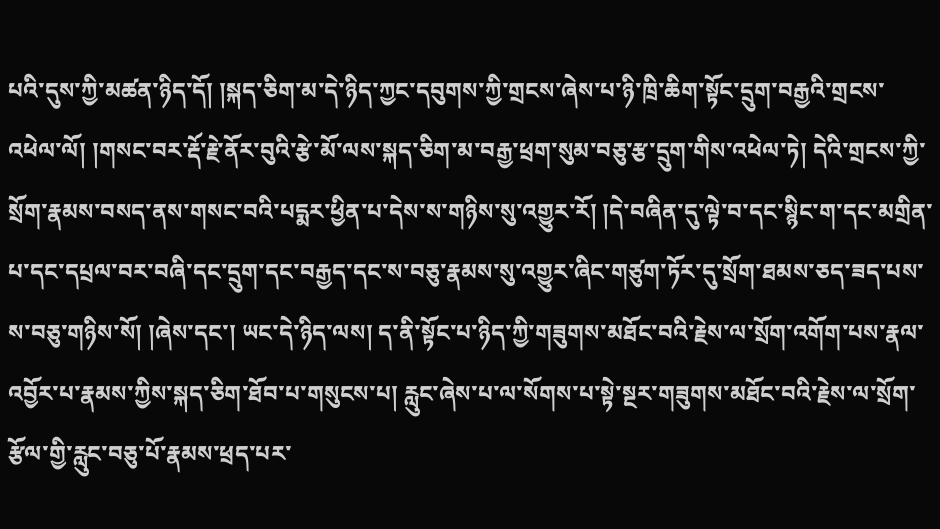པའི་དུས་ཀྱི་མཚན་ཉིད་དོ། །སྐད་ཅིག་མ་དེ་ཉིད་ཀྱང་དབུགས་ཀྱི་གྲངས་ཞེས་པ་ཉི་ཁྲི་ཆིག་སྟོང་དྲུག་བརྒྱའི་གྲངས་འཕེལ་ལོ། །གསང་བར་རྡོ་རྗེ་ནོར་བུའི་རྩེ་མོ་ལས་སྐད་ཅིག་མ་བརྒྱ་ཕྲག་སུམ་བཅུ་རྩ་དྲུག་གིས་འཕེལ་ཏེ། དེའི་གྲངས་ཀྱི་སྲོག་རྣམས་བསད་ནས་གསང་བའི་པདྨར་ཕྱིན་པ་དེས་ས་གཉིས་སུ་འགྱུར་རོ། །དེ་བཞིན་དུ་ལྟེ་བ་དང་སྙིང་ག་དང་མགྲིན་པ་དང་དཔྲལ་བར་བཞི་དང་དྲུག་དང་བརྒྱད་དང་ས་བཅུ་རྣམས་སུ་འགྱུར་ཞིང་གཙུག་ཏོར་དུ་སྲོག་ཐམས་ཅད་ཟད་པས་ས་བཅུ་གཉིས་སོ། །ཞེས་དང་། ཡང་དེ་ཉིད་ལས། ད་ནི་སྟོང་པ་ཉིད་ཀྱི་གཟུགས་མཐོང་བའི་རྗེས་ལ་སྲོག་འགོག་པས་རྣལ་འབྱོར་པ་རྣམས་ཀྱིས་སྐད་ཅིག་ཐོབ་པ་གསུངས་པ། རླུང་ཞེས་པ་ལ་སོགས་པ་སྟེ་སྔར་གཟུགས་མཐོང་བའི་རྗེས་ལ་སྲོག་རྩོལ་གྱི་རླུང་བཅུ་པོ་རྣམས་ཕྲད་པར་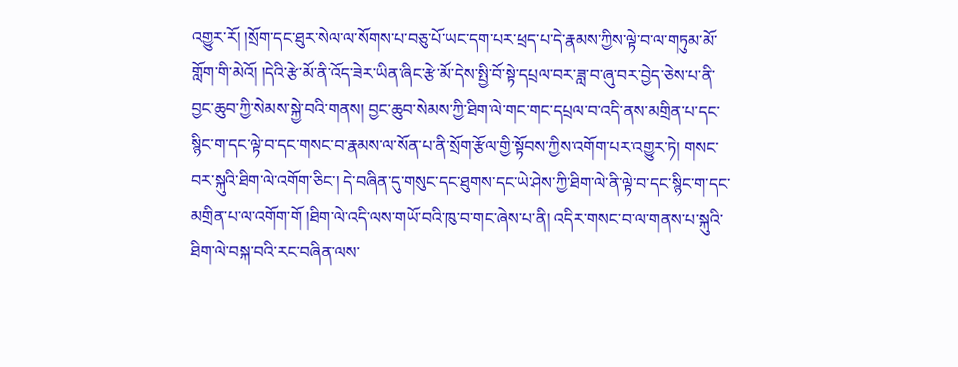འགྱུར་རོ། །སྲོག་དང་ཐུར་སེལ་ལ་སོགས་པ་བཅུ་པོ་ཡང་དག་པར་ཕྲད་པ་དེ་རྣམས་ཀྱིས་ལྟེ་བ་ལ་གཏུམ་མོ་གློག་གི་མེའོ། །དེའི་རྩེ་མོ་ནི་འོད་ཟེར་ཡིན་ཞིང་རྩེ་མོ་དེས་སྤྱི་བོ་སྟེ་དཔྲལ་བར་ཟླ་བ་ཞུ་བར་བྱེད་ཅེས་པ་ནི་བྱང་ཆུབ་ཀྱི་སེམས་སྐྱེ་བའི་གནས། བྱང་ཆུབ་སེམས་ཀྱི་ཐིག་ལེ་གང་གང་དཔྲལ་བ་འདི་ནས་མགྲིན་པ་དང་སྙིང་ག་དང་ལྟེ་བ་དང་གསང་བ་རྣམས་ལ་སོན་པ་ནི་སྲོག་རྩོལ་གྱི་སྟོབས་ཀྱིས་འགོག་པར་འགྱུར་ཏེ། གསང་བར་སྐུའི་ཐིག་ལེ་འགོག་ཅིང་། དེ་བཞིན་དུ་གསུང་དང་ཐུགས་དང་ཡེ་ཤེས་ཀྱི་ཐིག་ལེ་ནི་ལྟེ་བ་དང་སྙིང་ག་དང་མགྲིན་པ་ལ་འགོག་གོ །ཐིག་ལེ་འདི་ལས་གཡོ་བའི་ཁུ་བ་གང་ཞེས་པ་ནི། འདིར་གསང་བ་ལ་གནས་པ་སྐུའི་ཐིག་ལེ་བསྐ་བའི་རང་བཞིན་ལས་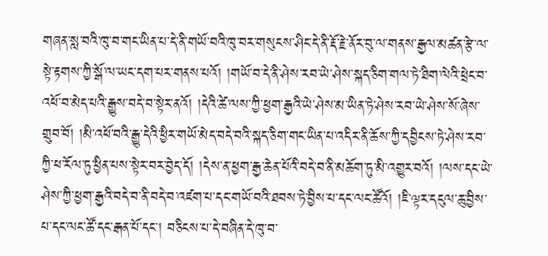གཞན་སླ་བའི་ཁུ་བ་གང་ཡིན་པ་དེ་ནི་གཡོ་བའི་ཁུ་བར་གསུངས་ཤིང་དེ་ནི་རྡོ་རྗེ་ནོར་བུ་ལ་གནས་རྒྱལ་མཚན་རྩེ་ལ་སྟེ་རྟགས་ཀྱི་སྒོ་ལ་ཡང་དག་པར་གནས་པའོ། །གཡོ་བ་དེ་ནི་ཤེས་རབ་ཡེ་ཤེས་སྐད་ཅིག་གལ་ཏེ་ཐིག་ལེའི་ཕྲེང་བ་འཕོ་བ་མེད་པའི་རྒྱུས་བདེ་བ་སྟེར་ནའོ། །དེའི་ཚེ་ལས་ཀྱི་ཕྱག་རྒྱའི་ཡེ་ཤེས་མ་ཡིན་ཏེ་ཤེས་རབ་ཡེ་ཤེས་སོ་ཞེས་གྲུབ་བོ། །མི་འཕོ་བའི་རྒྱུ་དེའི་ཕྱིར་གཡོ་མེད་བདེ་བའི་སྐད་ཅིག་གང་ཡིན་པ་འདིར་ནི་ཆོས་ཀྱི་དབྱིངས་ཏེ་ཤེས་རབ་ཀྱི་ཕ་རོལ་ཏུ་ཕྱིན་པས་སྟེར་བར་བྱེད་དོ། །དེས་ན་ཕྱག་རྒྱ་ཆེན་པོའི་བདེ་བ་ནི་མཆོག་ཏུ་མི་འགྱུར་བའོ། །ལས་དང་ཡེ་ཤེས་ཀྱི་ཕྱག་རྒྱའི་བདེ་བ་ནི་བདེ་བ་འཛག་པ་དང་གཡོ་བའི་ཐབས་ཏེ་བྱིས་པ་དང་ལང་ཚོའོ། །ཇི་ལྟར་དངུལ་ཆུ་བྱིས་པ་དང་ལང་ཚོ་དང་རྒན་པོ་དང་། བཅིངས་པ་དེ་བཞིན་དེ་ཁུ་བ་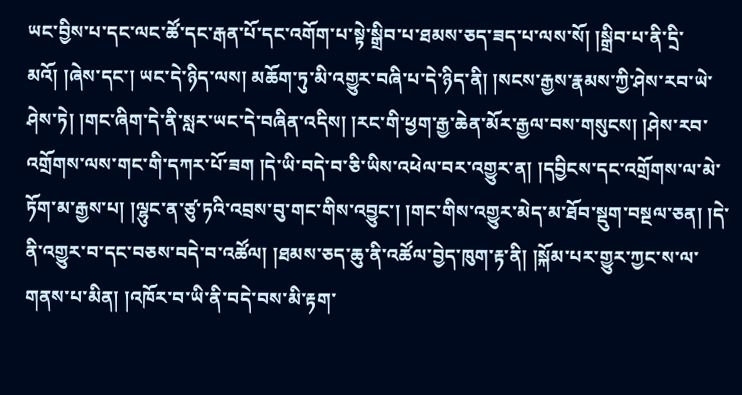ཡང་བྱིས་པ་དང་ལང་ཚོ་དང་རྒན་པོ་དང་འགོག་པ་སྟེ་སྒྲིབ་པ་ཐམས་ཅད་ཟད་པ་ལས་སོ། །སྒྲིབ་པ་ནི་དྲི་མའོ། །ཞེས་དང་། ཡང་དེ་ཉིད་ལས། མཆོག་ཏུ་མི་འགྱུར་བཞི་པ་དེ་ཉིད་ནི། །སངས་རྒྱས་རྣམས་ཀྱི་ཤེས་རབ་ཡེ་ཤེས་ཏེ། །གང་ཞིག་དེ་ནི་སླར་ཡང་དེ་བཞིན་འདིས། །རང་གི་ཕྱག་རྒྱ་ཆེན་མོར་རྒྱལ་བས་གསུངས། །ཤེས་རབ་འགྲོགས་ལས་གང་གི་དཀར་པོ་ཟག །དེ་ཡི་བདེ་བ་ཅི་ཡིས་འཕེལ་བར་འགྱུར་ན། །དབྱིངས་དང་འགྲོགས་ལ་མེ་ཏོག་མ་རྒྱས་པ། །ལྷུང་ན་ཙུ་ཏའི་འབྲས་བུ་གང་གིས་འབྱུང་། །གང་གིས་འགྱུར་མེད་མ་ཐོབ་སྡུག་བསྔལ་ཅན། །དེ་ནི་འགྱུར་བ་དང་བཅས་བདེ་བ་འཚོལ། །ཐམས་ཅད་ཆུ་ནི་འཚོལ་བྱེད་ཁུག་རྟ་ནི། །སྐོམ་པར་གྱུར་ཀྱང་ས་ལ་གནས་པ་མིན། །འཁོར་བ་ཡི་ནི་བདེ་བས་མི་རྟག་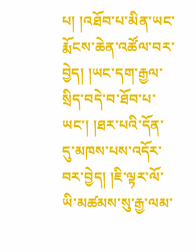པ། །འཐོབ་པ་མིན་ཡང་རྨོངས་ཆེན་འཚོལ་བར་བྱེད། །ཡང་དག་རྒྱལ་སྲིད་བདེ་བ་ཐོབ་པ་ཡང་། །ཐར་པའི་དོན་དུ་མཁས་པས་འདོར་བར་བྱེད། །ཇི་ལྟར་ལོ་ཡི་མཚམས་སུ་རྒྱ་ལམ་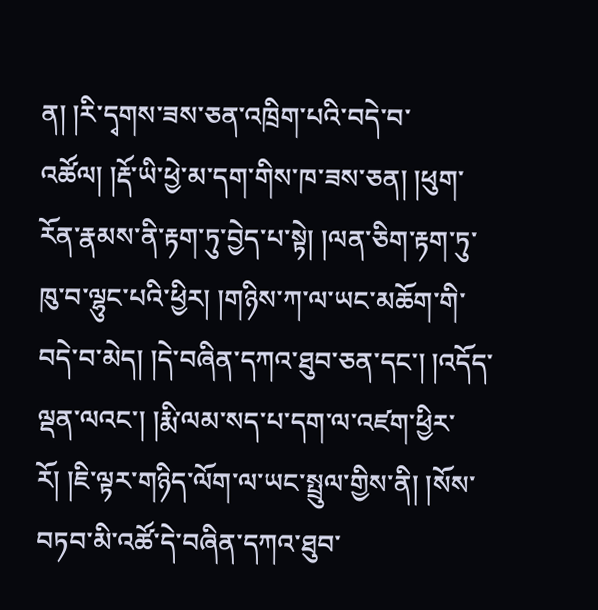ན། །རི་དྭགས་ཟས་ཅན་འཁྲིག་པའི་བདེ་བ་འཚོལ། །རྡོ་ཡི་ཕྱེ་མ་དག་གིས་ཁ་ཟས་ཅན། །ཕུག་རོན་རྣམས་ནི་རྟག་ཏུ་བྱེད་པ་སྟེ། །ལན་ཅིག་རྟག་ཏུ་ཁུ་བ་ལྷུང་པའི་ཕྱིར། །གཉིས་ཀ་ལ་ཡང་མཆོག་གི་བདེ་བ་མེད། །དེ་བཞིན་དཀའ་ཐུབ་ཅན་དང་། །འདོད་ལྡན་ལའང་། །རྨི་ལམ་སད་པ་དག་ལ་འཛག་ཕྱིར་རོ། །ཇི་ལྟར་གཉིད་ལོག་ལ་ཡང་སྤྲུལ་གྱིས་ནི། །སོས་བཏབ་མི་འཚོ་དེ་བཞིན་དཀའ་ཐུབ་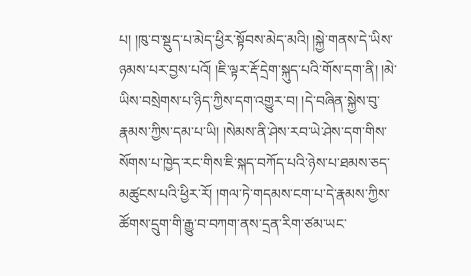པ། །ཁུ་བ་སྡུད་པ་མེད་ཕྱིར་སྟོབས་མེད་མའི། །སྐྱེ་གནས་དེ་ཡིས་ཉམས་པར་བྱས་པའོ། །ཇི་ལྟར་རྡོ་དྲེག་སྐུད་པའི་གོས་དག་ནི། །མེ་ཡིས་བསྲེགས་པ་ཉིད་ཀྱིས་དག་འགྱུར་བ། །དེ་བཞིན་སྐྱེས་བུ་རྣམས་ཀྱིས་དམ་པ་ཡི། །སེམས་ནི་ཤེས་རབ་ཡེ་ཤེས་དག་གིས་སོགས་པ་ཁྱེད་རང་གིས་ཇི་སྐད་བཀོད་པའི་ཉེས་པ་ཐམས་ཅད་མཚུངས་པའི་ཕྱིར་རོ། །གལ་ཏེ་གདམས་ངག་པ་དེ་རྣམས་ཀྱིས་ཚོགས་དྲུག་གི་རྒྱུ་བ་བཀག་ནས་དྲན་རིག་ཙམ་ཡང་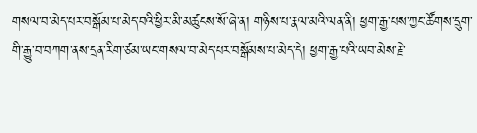གསལ་བ་མེད་པར་བསྒོམ་པ་མེད་བའི་ཕྱིར་མི་མཚུངས་སོ་ཞེ་ན། གཉིས་པ་རྣལ་མའི་ལན་ནི། ཕྱག་རྒྱ་པས་ཀྱང་ཚོགས་དྲུག་གི་རྒྱུ་བ་བཀག་ནས་དྲན་རིག་ཙམ་ཡང་གསལ་བ་མེད་པར་བསྒོམས་པ་མེད་དེ། ཕྱག་རྒྱ་པའི་ཡབ་མེས་རྗེ་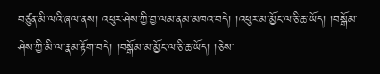བཙུན་མི་ལའི་ཞལ་ནས། འཕུར་ཤེས་ཀྱི་བྱ་ལམ་ནམ་མཁའ་བདེ། །འཕུར་མ་མྱོང་ལ་ཅི་ཆ་ཡོད། །བསྒོམ་ཤེས་ཀྱི་མི་ལ་རྣམ་རྟོག་བདེ། །བསྒོམ་མ་མྱོང་ལ་ཅི་ཆ་ཡོད། །ཅེས་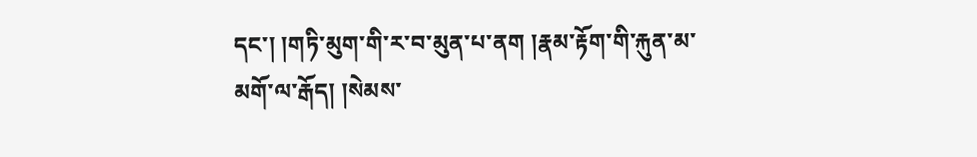དང་། །གཏི་མུག་གི་ར་བ་མུན་པ་ནག །རྣམ་རྟོག་གི་རྐུན་མ་མགོ་ལ་རྒོད། །སེམས་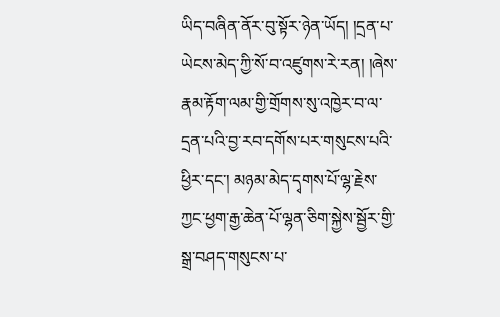ཡིད་བཞིན་ནོར་བུ་སྟོར་ཉེན་ཡོད། །དྲན་པ་ཡེངས་མེད་ཀྱི་སོ་བ་འཛུགས་རེ་རན། །ཞེས་རྣམ་རྟོག་ལམ་གྱི་གྲོགས་སུ་འཁྱེར་བ་ལ་དྲན་པའི་བྱ་རབ་དགོས་པར་གསུངས་པའི་ཕྱིར་དང་། མཉམ་མེད་དྭགས་པོ་ལྷ་རྗེས་ཀྱང་ཕྱག་རྒྱ་ཆེན་པོ་ལྷན་ཅིག་སྐྱེས་སྦྱོར་གྱི་སྒྲ་བཤད་གསུངས་པ་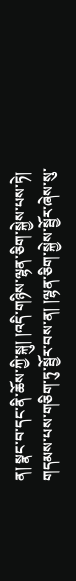ན། སྣང་བ་དང་ནི་ཆོས་ཀྱི་སྐུ། །འདི་གཉིས་ལྷན་ཅིག་སྐྱེས་པས་ཏེ། གདམས་པས་གཅིག་ཏུ་སྦྱོར་བས་ན། །ལྷན་ཅིག་སྐྱེས་སྦྱོར་ཞེས་སུ་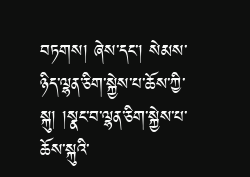བཏགས། ཞེས་དང་། སེམས་ཉིད་ལྷན་ཅིག་སྐྱེས་པ་ཆོས་ཀྱི་སྐུ། །སྣང་བ་ལྷན་ཅིག་སྐྱེས་པ་ཆོས་སྐུའི་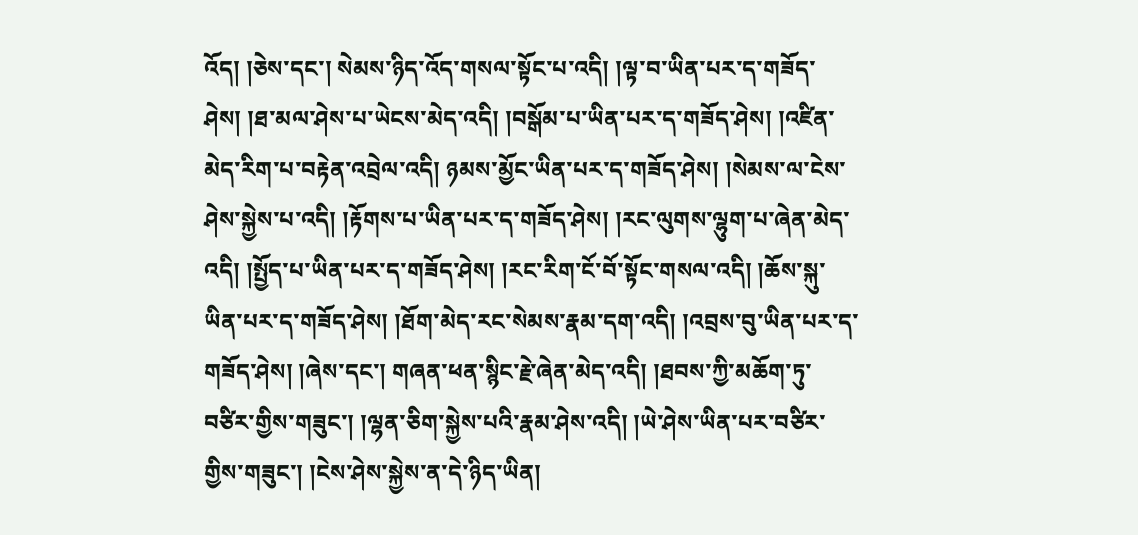འོད། །ཅེས་དང་། སེམས་ཉིད་འོད་གསལ་སྟོང་པ་འདི། །ལྟ་བ་ཡིན་པར་ད་གཟོད་ཤེས། །ཐ་མལ་ཤེས་པ་ཡེངས་མེད་འདི། །བསྒོམ་པ་ཡིན་པར་ད་གཟོད་ཤེས། །འཛིན་མེད་རིག་པ་བརྟེན་འབྲེལ་འདི། ཉམས་མྱོང་ཡིན་པར་ད་གཟོད་ཤེས། །སེམས་ལ་ངེས་ཤེས་སྐྱེས་པ་འདི། །རྟོགས་པ་ཡིན་པར་ད་གཟོད་ཤེས། །རང་ལུགས་ལྷུག་པ་ཞེན་མེད་འདི། །སྤྱོད་པ་ཡིན་པར་ད་གཟོད་ཤེས། །རང་རིག་ངོ་བོ་སྟོང་གསལ་འདི། །ཆོས་སྐུ་ཡིན་པར་ད་གཟོད་ཤེས། །ཐོག་མེད་རང་སེམས་རྣམ་དག་འདི། །འབྲས་བུ་ཡིན་པར་ད་གཟོད་ཤེས། །ཞེས་དང་། གཞན་ཕན་སྙིང་རྗེ་ཞེན་མེད་འདི། །ཐབས་ཀྱི་མཆོག་ཏུ་བཙིར་གྱིས་གཟུང་། །ལྷན་ཅིག་སྐྱེས་པའི་རྣམ་ཤེས་འདི། །ཡེ་ཤེས་ཡིན་པར་བཙིར་གྱིས་གཟུང་། །ངེས་ཤེས་སྐྱེས་ན་དེ་ཉིད་ཡིན།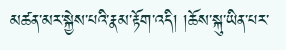མཚན་མར་སྐྱེས་པའི་རྣམ་རྟོག་འདི། །ཆོས་སྐུ་ཡིན་པར་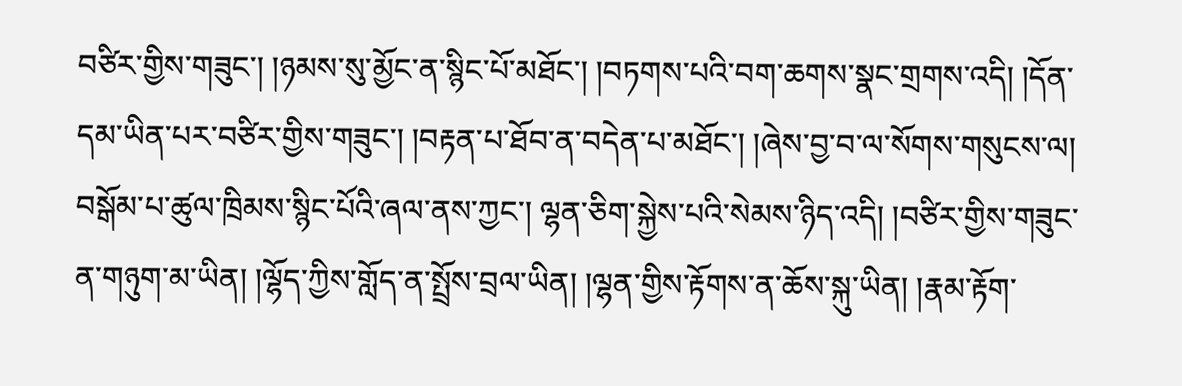བཙིར་གྱིས་གཟུང་། །ཉམས་སུ་མྱོང་ན་སྙིང་པོ་མཐོང་། །བཏགས་པའི་བག་ཆགས་སྣང་གྲགས་འདི། །དོན་དམ་ཡིན་པར་བཙིར་གྱིས་གཟུང་། །བརྟན་པ་ཐོབ་ན་བདེན་པ་མཐོང་། །ཞེས་བྱ་བ་ལ་སོགས་གསུངས་ལ། བསྒོམ་པ་ཚུལ་ཁྲིམས་སྙིང་པོའི་ཞལ་ནས་ཀྱང་། ལྷན་ཅིག་སྐྱེས་པའི་སེམས་ཉིད་འདི། །བཙིར་གྱིས་གཟུང་ན་གཉུག་མ་ཡིན། །ལྷོད་ཀྱིས་གློད་ན་སྤྲོས་བྲལ་ཡིན། །ལྷན་གྱིས་རྟོགས་ན་ཆོས་སྐུ་ཡིན། །རྣམ་རྟོག་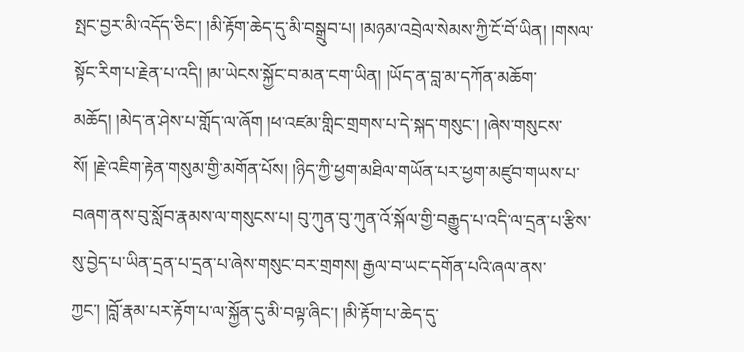སྤང་བྱར་མི་འདོད་ཅིང་། །མི་རྟོག་ཆེད་དུ་མི་བསྒྲུབ་པ། །མཉམ་འབྲེལ་སེམས་ཀྱི་ངོ་བོ་ཡིན། །གསལ་སྟོང་རིག་པ་རྗེན་པ་འདི། །མ་ཡེངས་སྐྱོང་བ་མན་ངག་ཡིན། །ཡོད་ན་བླ་མ་དཀོན་མཆོག་མཆོད། །མེད་ན་ཤེས་པ་གློད་ལ་ཞོག །ཕ་འཛམ་གླིང་གྲགས་པ་དེ་སྐད་གསུང་། །ཞེས་གསུངས་སོ། །རྗེ་འཇིག་རྟེན་གསུམ་གྱི་མགོན་པོས། །ཉིད་ཀྱི་ཕྱག་མཐིལ་གཡོན་པར་ཕྱག་མཛུབ་གཡས་པ་བཞག་ནས་བུ་སློབ་རྣམས་ལ་གསུངས་པ། བུ་ཀུན་བུ་ཀུན་འོ་སྐོལ་གྱི་བརྒྱུད་པ་འདི་ལ་དྲན་པ་རྩིས་སུ་བྱེད་པ་ཡིན་དྲན་པ་དྲན་པ་ཞེས་གསུང་བར་གྲགས། རྒྱལ་བ་ཡང་དགོན་པའི་ཞལ་ནས་ཀྱང་། །བློ་རྣམ་པར་རྟོག་པ་ལ་སྐྱོན་དུ་མི་བལྟ་ཞིང་། །མི་རྟོག་པ་ཆེད་དུ་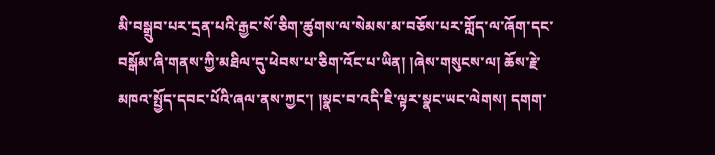མི་བསྒྲུབ་པར་དྲན་པའི་རྒྱང་སོ་ཅིག་ཚུགས་ལ་སེམས་མ་བཅོས་པར་གློད་ལ་ཞོག་དང་བསྒོམ་ཞི་གནས་ཀྱི་མཐིལ་དུ་ཕེབས་པ་ཅིག་འོང་པ་ཡིན། །ཞེས་གསུངས་ལ། ཆོས་རྗེ་མཁའ་སྤྱོད་དབང་པོའི་ཞལ་ནས་ཀྱང་། །སྣང་བ་འདི་ཇི་ལྟར་སྣང་ཡང་ལེགས། དགག་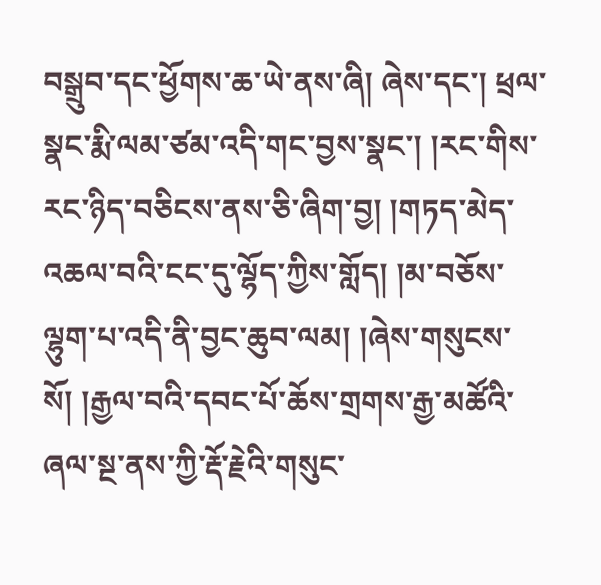བསྒྲུབ་དང་ཕྱོགས་ཆ་ཡེ་ནས་ཞི། ཞེས་དང་། ཕྲལ་སྣང་རྨི་ལམ་ཙམ་འདི་གང་བྱས་སྣང་། །རང་གིས་རང་ཉིད་བཅིངས་ནས་ཅི་ཞིག་བྱ། །གཏད་མེད་འཆལ་བའི་ངང་དུ་ལྷོད་ཀྱིས་གློད། །མ་བཅོས་ལྷུག་པ་འདི་ནི་བྱང་ཆུབ་ལམ། །ཞེས་གསུངས་སོ། །རྒྱལ་བའི་དབང་པོ་ཆོས་གྲགས་རྒྱ་མཚོའི་ཞལ་སྔ་ནས་ཀྱི་རྡོ་རྗེའི་གསུང་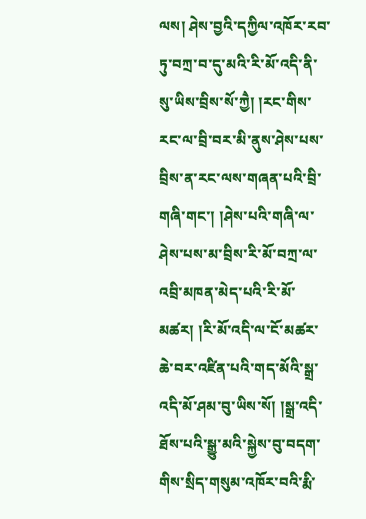ལས། ཤེས་བྱའི་དཀྱིལ་འཁོར་རབ་ཏུ་བཀྲ་བ་དུ་མའི་རི་མོ་འདི་ནི་སུ་ཡིས་བྲིས་སོ་ཀྱཻ། །རང་གིས་རང་ལ་བྲི་བར་མི་ནུས་ཤེས་པས་བྲིས་ན་རང་ལས་གཞན་པའི་བྲི་གཞི་གང་། །ཤེས་པའི་གཞི་ལ་ཤེས་པས་མ་བྲིས་རི་མོ་བཀྲ་ལ་འབྲི་མཁན་མེད་པའི་རི་མོ་མཚར། །རི་མོ་འདི་ལ་ངོ་མཚར་ཆེ་བར་འཛིན་པའི་གད་མོའི་སྒྲ་འདི་མོ་ཤམ་བུ་ཡིས་སོ། །སྒྲ་འདི་ཐོས་པའི་སྒྱུ་མའི་སྐྱེས་བུ་བདག་གིས་སྲིད་གསུམ་འཁོར་བའི་རྨི་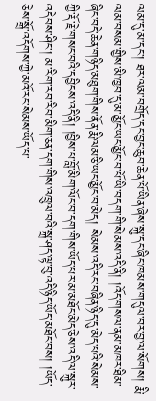ལམ་དུ་མ་དང་། ཐར་ལམ་བགྲོད་དང་བྱང་ཆུབ་ཆེན་པོ་ཡིན་ཞེས་སྐུ་དང་ཞིང་ཁམས་གདུལ་བར་བྱ་ལ་སོགས། རྨི་ལམ་བསམ་གྱིས་མི་ཁྱབ་དུ་མ་མྱོང་ཡང་མྱོང་བ་པོ་ཡི་བདག་གི་སེམས་འདི་ནི། །འོད་གསལ་ནམ་མཁར་ཐིམ་ཞིང་བདེ་ཆེན་གཉིད་མཐུག་གིས་ནོན་རྨི་ལམ་ཅི་ཡང་མྱོང་བ་མེད། སེམས་འདི་རང་བཞིན་ཉིད་དུ་མེད་པའི་སེམས་ཀྱི་རྡོ་རྗེ་གསང་བའི་དབྱིངས་འདི་ནི། །བྱིས་པ་བློ་མིག་ལོང་བ་དག་གིས་ཡོད་པར་མ་མཐོང་མེད་ཅེས་འདི་ལ་སྐུར་འདེབས་ཤིང་། མ་རིག་རབ་རིབ་མིག་ཅན་དག་གིས་འཁྲུལ་བའི་སྐྲ་ཤད་ལྟ་བུ་འདི་ཉིད་ཡོད་མཐོང་བས། །ཡོད་ཅེས་སྒྲོ་འདོགས་ཀྱེ་མའོ་རང་སེམས་ཡོད་པ་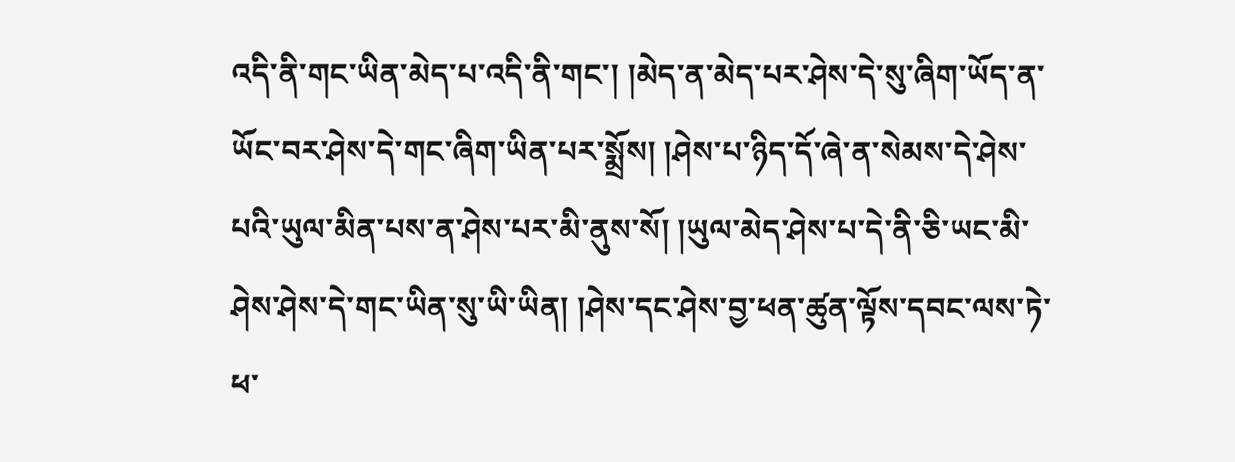འདི་ནི་གང་ཡིན་མེད་པ་འདི་ནི་གང་། །མེད་ན་མེད་པར་ཤེས་དེ་སུ་ཞིག་ཡོད་ན་ཡོང་བར་ཤེས་དེ་གང་ཞིག་ཡིན་པར་སྨྲོས། །ཤེས་པ་ཉིད་དོ་ཞེ་ན་སེམས་དེ་ཤེས་པའི་ཡུལ་མིན་པས་ན་ཤེས་པར་མི་ནུས་སོ། །ཡུལ་མེད་ཤེས་པ་དེ་ནི་ཅི་ཡང་མི་ཤེས་ཤེས་དེ་གང་ཡིན་སུ་ཡི་ཡིན། །ཤེས་དང་ཤེས་བྱ་ཕན་ཚུན་ལྟོས་དབང་ལས་ཏེ་ཕ་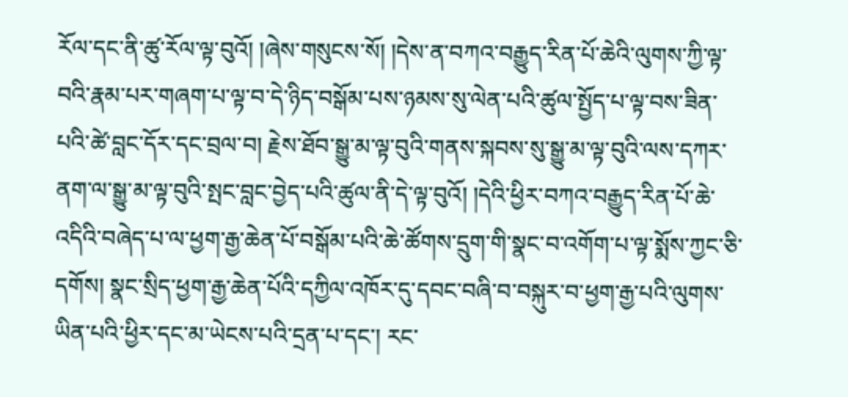རོལ་དང་ནི་ཚུ་རོལ་ལྟ་བུའོ། །ཞེས་གསུངས་སོ། །དེས་ན་བཀའ་བརྒྱུད་རིན་པོ་ཆེའི་ལུགས་ཀྱི་ལྟ་བའི་རྣམ་པར་གཞག་པ་ལྟ་བ་དེ་ཉིད་བསྒོམ་པས་ཉམས་སུ་ལེན་པའི་ཚུལ་སྤྱོད་པ་ལྟ་བས་ཟིན་པའི་ཚེ་བླང་དོར་དང་བྲལ་བ། རྗེས་ཐོབ་སྒྱུ་མ་ལྟ་བུའི་གནས་སྐབས་སུ་སྒྱུ་མ་ལྟ་བུའི་ལས་དཀར་ནག་ལ་སྒྱུ་མ་ལྟ་བུའི་སྤང་བླང་བྱེད་པའི་ཚུལ་ནི་དེ་ལྟ་བུའོ། །དེའི་ཕྱིར་བཀའ་བརྒྱུད་རིན་པོ་ཆེ་འདིའི་བཞེད་པ་ལ་ཕྱག་རྒྱ་ཆེན་པོ་བསྒོམ་པའི་ཆེ་ཚོགས་དྲུག་གི་སྣང་བ་འགོག་པ་ལྟ་སྨོས་ཀྱང་ཅི་དགོས། སྣང་སྲིད་ཕྱག་རྒྱ་ཆེན་པོའི་དཀྱིལ་འཁོར་དུ་དབང་བཞི་བ་བསྐུར་བ་ཕྱག་རྒྱ་པའི་ལུགས་ཡིན་པའི་ཕྱིར་དང་མ་ཡེངས་པའི་དྲན་པ་དང་། རང་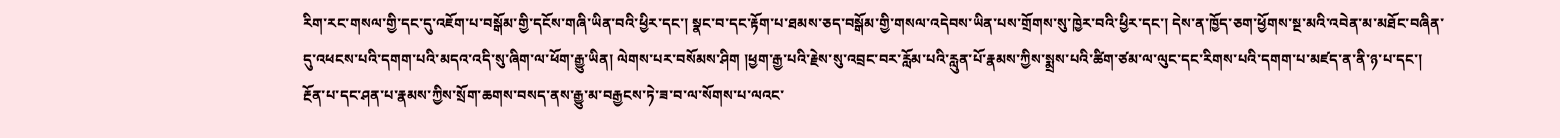རིག་རང་གསལ་གྱི་དང་དུ་འཇོག་པ་བསྒོམ་གྱི་དངོས་གཞི་ཡིན་བའི་ཕྱིར་དང་། སྣང་བ་དང་རྟོག་པ་ཐམས་ཅད་བསྒོམ་གྱི་གསལ་འདེབས་ཡིན་པས་གྲོགས་སུ་ཁྱེར་བའི་ཕྱིར་དང་། དེས་ན་ཁྱོད་ཅག་ཕྱོགས་སྔ་མའི་འབེན་མ་མཐོང་བཞིན་དུ་འཕངས་པའི་དགག་པའི་མདའ་འདི་སུ་ཞིག་ལ་ཕོག་རྒྱུ་ཡིན། ལེགས་པར་བསོམས་ཤིག །ཕྱག་རྒྱ་པའི་རྗེས་སུ་འབྲང་བར་རློམ་པའི་རླུན་པོ་རྣམས་ཀྱིས་སྨྲས་པའི་ཚིག་ཙམ་ལ་ལུང་དང་རིགས་པའི་དགག་པ་མཛད་ན་ནི་ཉ་པ་དང་། རྔོན་པ་དང་ཤན་པ་རྣམས་ཀྱིས་སྲོག་ཆགས་བསད་ནས་རྒྱུ་མ་བརྒྱངས་ཏེ་ཟ་བ་ལ་སོགས་པ་ལའང་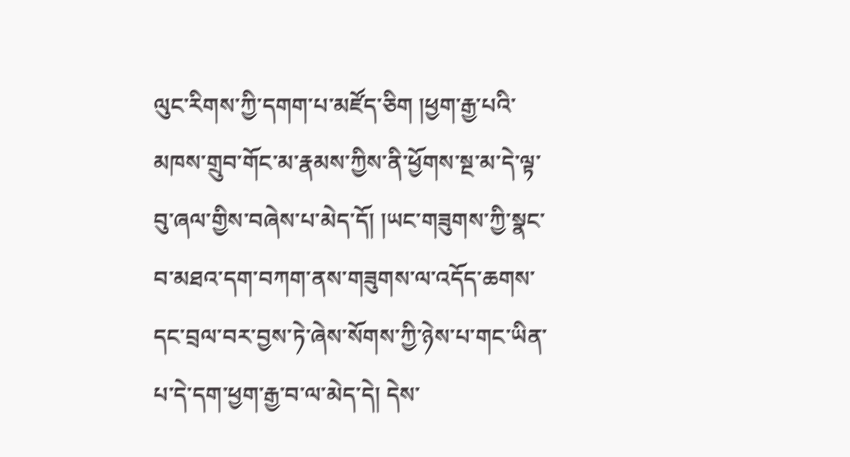ལུང་རིགས་ཀྱི་དགག་པ་མཛོད་ཅིག །ཕྱག་རྒྱ་པའི་མཁས་གྲུབ་གོང་མ་རྣམས་ཀྱིས་ནི་ཕྱོགས་སྔ་མ་དེ་ལྟ་བུ་ཞལ་གྱིས་བཞེས་པ་མེད་དོ། །ཡང་གཟུགས་ཀྱི་སྣང་བ་མཐའ་དག་བཀག་ནས་གཟུགས་ལ་འདོད་ཆགས་དང་བྲལ་བར་བྱས་ཏེ་ཞེས་སོགས་ཀྱི་ཉེས་པ་གང་ཡིན་པ་དེ་དག་ཕྱག་རྒྱ་བ་ལ་མེད་དེ། དེས་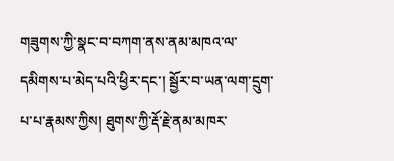གཟུགས་ཀྱི་སྣང་བ་བཀག་ནས་ནམ་མཁའ་ལ་དམིགས་པ་མེད་པའི་ཕྱིར་དང་། སྦྱོར་བ་ཡན་ལག་དྲུག་པ་པ་རྣམས་ཀྱིས། ཐུགས་ཀྱི་རྡོ་རྗེ་ནམ་མཁར་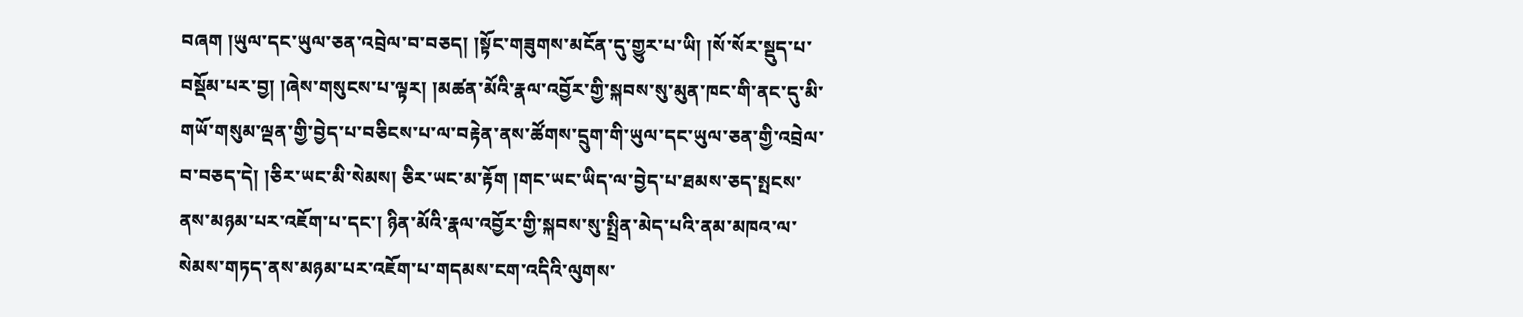བཞག །ཡུལ་དང་ཡུལ་ཅན་འབྲེལ་བ་བཅད། །སྟོང་གཟུགས་མངོན་དུ་གྱུར་པ་ཡི། །སོ་སོར་སྡུད་པ་བསྡོམ་པར་བྱ། །ཞེས་གསུངས་པ་ལྟར། །མཚན་མོའི་རྣལ་འབྱོར་གྱི་སྐབས་སུ་མུན་ཁང་གི་ནང་དུ་མི་གཡོ་གསུམ་ལྡན་གྱི་བྱེད་པ་བཅིངས་པ་ལ་བརྟེན་ནས་ཚོགས་དྲུག་གི་ཡུལ་དང་ཡུལ་ཅན་གྱི་འབྲེལ་བ་བཅད་དེ། །ཅིར་ཡང་མི་སེམས། ཅིར་ཡང་མ་རྟོག །གང་ཡང་ཡིད་ལ་བྱེད་པ་ཐམས་ཅད་སྤངས་ནས་མཉམ་པར་འཇོག་པ་དང་། ཉིན་མོའི་རྣལ་འབྱོར་གྱི་སྐབས་སུ་སྤྲིན་མེད་པའི་ནམ་མཁའ་ལ་སེམས་གཏད་ནས་མཉམ་པར་འཇོག་པ་གདམས་ངག་འདིའི་ལུགས་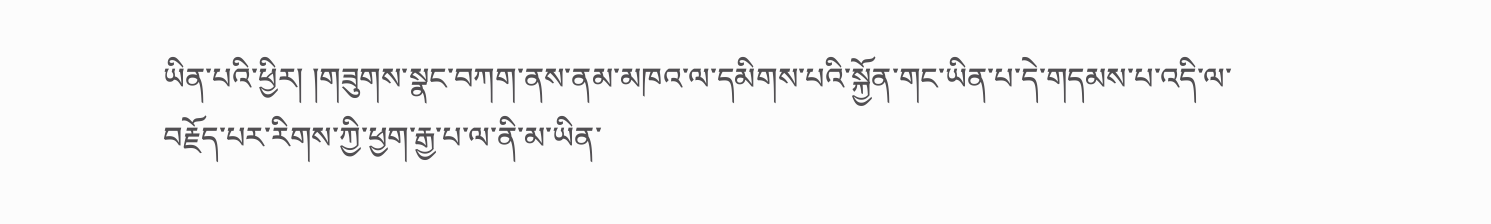ཡིན་པའི་ཕྱིར། །གཟུགས་སྣང་བཀག་ནས་ནམ་མཁའ་ལ་དམིགས་པའི་སྐྱོན་གང་ཡིན་པ་དེ་གདམས་པ་འདི་ལ་བརྗོད་པར་རིགས་ཀྱི་ཕྱག་རྒྱ་པ་ལ་ནི་མ་ཡིན་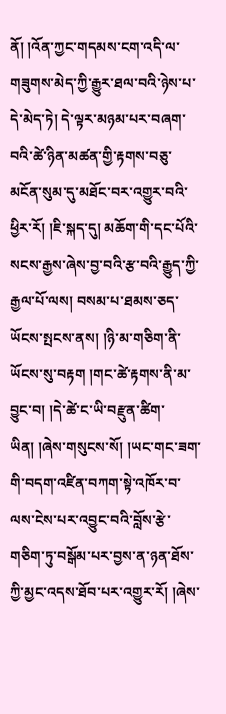ནོ། །འོན་ཀྱང་གདམས་ངག་འདི་ལ་གཟུགས་མེད་ཀྱི་རྒྱུར་ཐལ་བའི་ཉེས་པ་དེ་མེད་ཏེ། དེ་ལྟར་མཉམ་པར་བཞག་བའི་ཚེ་ཉིན་མཚན་གྱི་རྟགས་བཅུ་མངོན་སུམ་དུ་མཐོང་བར་འགྱུར་བའི་ཕྱིར་རོ། །ཇི་སྐད་དུ། མཆོག་གི་དང་པོའི་སངས་རྒྱས་ཞེས་བྱ་བའི་རྩ་བའི་རྒྱུད་ཀྱི་རྒྱལ་པོ་ལས། བསམ་པ་ཐམས་ཅད་ཡོངས་སྤངས་ནས། །ཉི་མ་གཅིག་ནི་ཡོངས་སུ་བརྟག །གང་ཚེ་རྟགས་ནི་མ་བྱུང་བ། །དེ་ཚེ་ང་ཡི་བརྫུན་ཚིག་ཡིན། །ཞེས་གསུངས་སོ། །ཡང་གང་ཟག་གི་བདག་འཛིན་བཀག་སྟེ་འཁོར་བ་ལས་ངེས་པར་འབྱུང་བའི་བློས་རྩེ་གཅིག་ཏུ་བསྒོམ་པར་བྱས་ན་ཉན་ཐོས་ཀྱི་མྱང་འདས་ཐོབ་པར་འགྱུར་རོ། །ཞེས་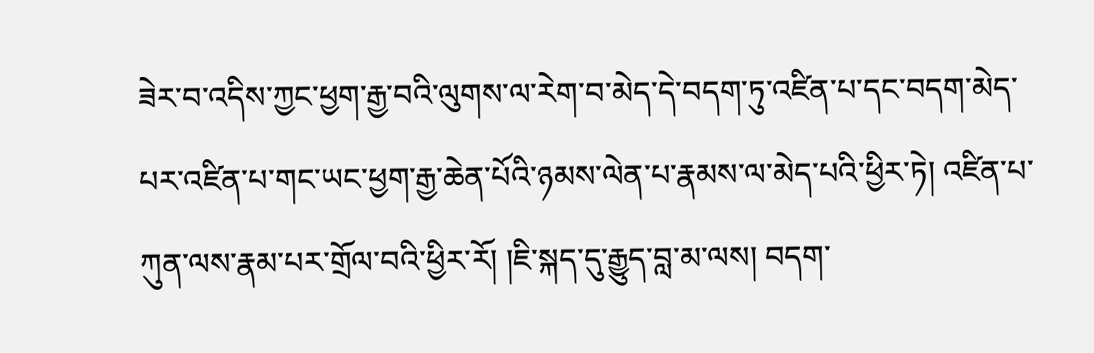ཟེར་བ་འདིས་ཀྱང་ཕྱག་རྒྱ་བའི་ལུགས་ལ་རེག་བ་མེད་དེ་བདག་ཏུ་འཛིན་པ་དང་བདག་མེད་པར་འཛིན་པ་གང་ཡང་ཕྱག་རྒྱ་ཆེན་པོའི་ཉམས་ལེན་པ་རྣམས་ལ་མེད་པའི་ཕྱིར་ཏེ། འཛིན་པ་ཀུན་ལས་རྣམ་པར་གྲོལ་བའི་ཕྱིར་རོ། །ཇི་སྐད་དུ་རྒྱུད་བླ་མ་ལས། བདག་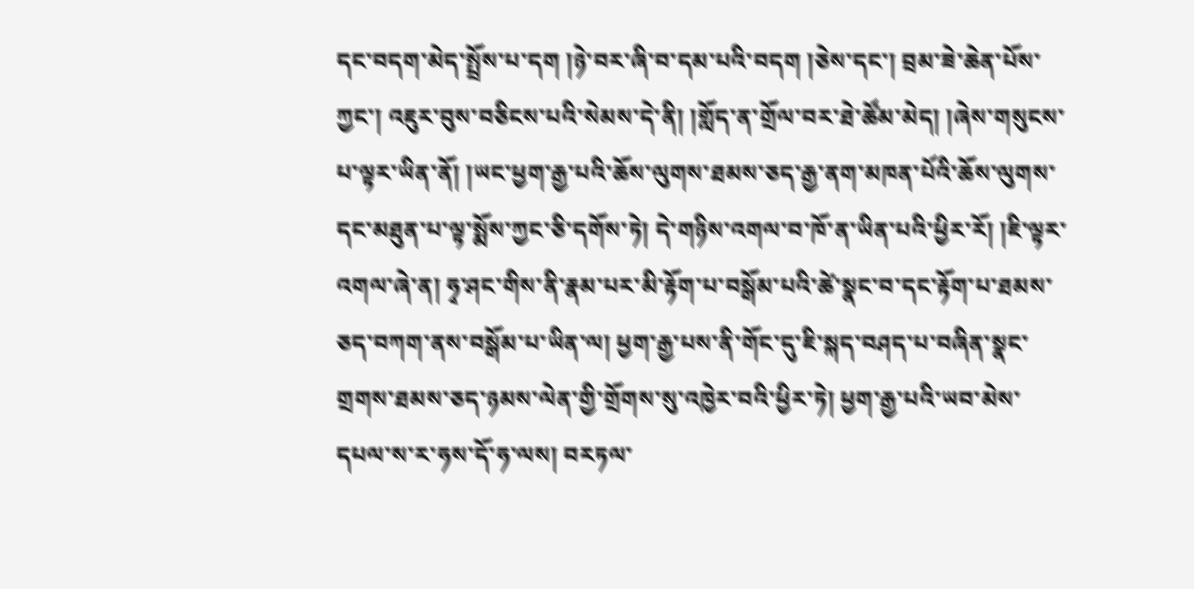དང་བདག་མེད་སྤྲོས་པ་དག །ཉེ་བར་ཞི་བ་དམ་པའི་བདག །ཅེས་དང་། བྲམ་ཟེ་ཆེན་པོས་ཀྱང་། འཇུར་བུས་བཅིངས་པའི་སེམས་དེ་ནི། །གློད་ན་གྲོལ་བར་ཐེ་ཚོམ་མེད། །ཞེས་གསུངས་པ་ལྟར་ཡིན་ནོ། །ཡང་ཕྱག་རྒྱ་པའི་ཆོས་ལུགས་ཐམས་ཅད་རྒྱ་ནག་མཁན་པོའི་ཆོས་ལུགས་དང་མཐུན་པ་ལྟ་སྨོས་ཀྱང་ཅི་དགོས་ཏེ། དེ་གཉིས་འགལ་བ་ཁོ་ན་ཡིན་པའི་ཕྱིར་རོ། །ཇི་ལྟར་འགལ་ཞེ་ན། ཧྭ་ཤང་གིས་ནི་རྣམ་པར་མི་རྟོག་པ་བསྒོམ་པའི་ཚེ་སྣང་བ་དང་རྟོག་པ་ཐམས་ཅད་བཀག་ནས་བསྒོམ་པ་ཡིན་ལ། ཕྱག་རྒྱ་པས་ནི་གོང་དུ་ཇི་སྐད་བཤད་པ་བཞིན་སྣང་གྲགས་ཐམས་ཅད་ཉམས་ལེན་གྱི་གྲོགས་སུ་འཁྱེར་བའི་ཕྱིར་ཏེ། ཕྱག་རྒྱ་པའི་ཡབ་མེས་དཔལ་ས་ར་ཧས་དོ་ཧ་ལས། བརཏལ་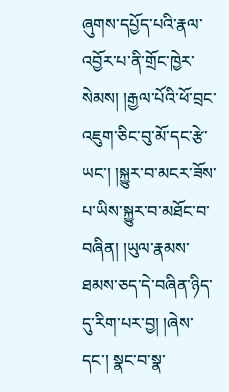ཞུགས་དཔྱོད་པའི་རྣལ་འབྱོར་པ་ནི་གྲོང་ཁྱེར་སེམས། །རྒྱལ་པོའི་ཕོ་བྲང་འཇུག་ཅིང་བུ་མོ་དང་རྩེ་ཡང་། །སྐྱུར་བ་མངར་ཟོས་པ་ཡིས་སྐྱུར་བ་མཐོང་བ་བཞིན། །ཡུལ་རྣམས་ཐམས་ཅད་དེ་བཞིན་ཉིད་དུ་རིག་པར་བྱ། །ཞེས་དང་། སྣང་བ་སྣ་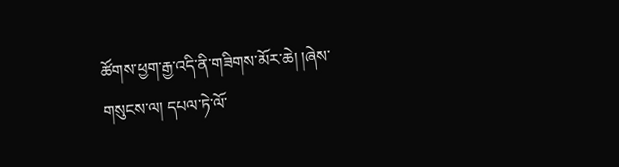ཚོགས་ཕྱག་རྒྱ་འདི་ནི་གཟིགས་མོར་ཆེ། །ཞེས་གསུངས་ལ། དཔལ་ཏེ་ལོ་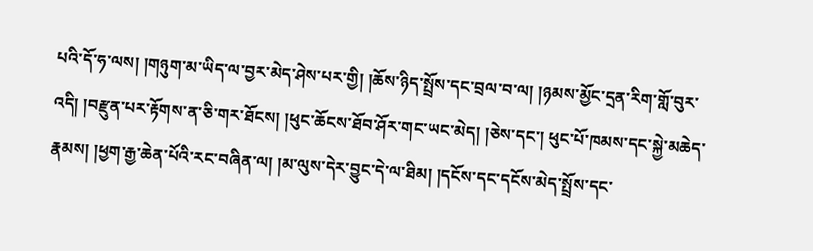པའི་དོ་ཧ་ལས། །གཉུག་མ་ཡིད་ལ་བྱར་མེད་ཤེས་པར་གྱི། །ཆོས་ཉིད་སྤྲོས་དང་བྲལ་བ་ལ། །ཉམས་མྱོང་དྲན་རིག་གློ་བུར་འདི། །བརྫུན་པར་རྟོགས་ན་ཅི་གར་ཐོངས། །ཕུང་ཆོངས་ཐོབ་ཤོར་གང་ཡང་མེད། །ཅེས་དང་། ཕུང་པོ་ཁམས་དང་སྐྱེ་མཆེད་རྣམས། །ཕྱག་རྒྱ་ཆེན་པོའི་རང་བཞིན་ལ། །མ་ལུས་དེར་བྱུང་དེ་ལ་ཐིམ། །དངོས་དང་དངོས་མེད་སྤྲོས་དང་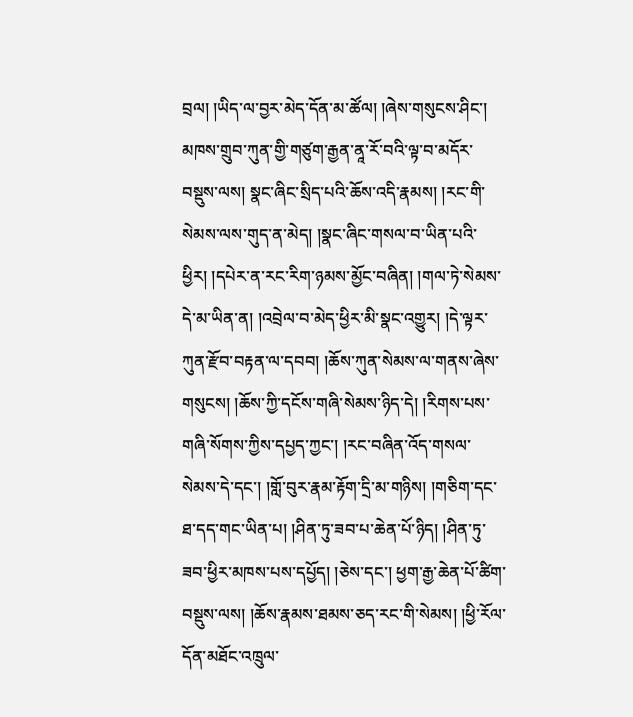བྲལ། །ཡིད་ལ་བྱར་མེད་དོན་མ་ཚོལ། །ཞེས་གསུངས་ཤིང་། མཁས་གྲུབ་ཀུན་གྱི་གཙུག་རྒྱན་ནཱ་རོ་བའི་ལྟ་བ་མདོར་བསྡུས་ལས། སྣང་ཞིང་སྲིད་པའི་ཆོས་འདི་རྣམས། །རང་གི་སེམས་ལས་གུད་ན་མེད། །སྣང་ཞིང་གསལ་བ་ཡིན་པའི་ཕྱིར། །དཔེར་ན་རང་རིག་ཉམས་མྱོང་བཞིན། །གལ་ཏེ་སེམས་དེ་མ་ཡིན་ན། །འབྲེལ་བ་མེད་ཕྱིར་མི་སྣང་འགྱུར། །དེ་ལྟར་ཀུན་རྫོབ་བརྟན་ལ་དབབ། །ཆོས་ཀུན་སེམས་ལ་གནས་ཞེས་གསུངས། །ཆོས་ཀྱི་དངོས་གཞི་སེམས་ཉིད་དེ། །རིགས་པས་གཞི་སོགས་ཀྱིས་དཔྱད་ཀྱང་། །རང་བཞིན་འོད་གསལ་སེམས་དེ་དང་། །གློ་བུར་རྣམ་རྟོག་དྲི་མ་གཉིས། །གཅིག་དང་ཐ་དད་གང་ཡིན་པ། །ཤིན་ཏུ་ཟབ་པ་ཆེན་པོ་ཉིད། །ཤིན་ཏུ་ཟབ་ཕྱིར་མཁས་པས་དཔྱོད། །ཅེས་དང་། ཕྱག་རྒྱ་ཆེན་པོ་ཚིག་བསྡུས་ལས། །ཆོས་རྣམས་ཐམས་ཅད་རང་གི་སེམས། །ཕྱི་རོལ་དོན་མཐོང་འཁྲུལ་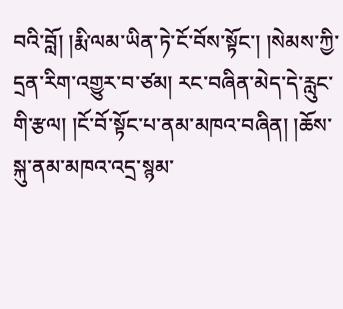བའི་བློ། །རྨི་ལམ་ཡིན་ཏེ་ངོ་བོས་སྟོང་། །སེམས་ཀྱི་དྲན་རིག་འགྱུར་བ་ཙམ། རང་བཞིན་མེད་དེ་རླུང་གི་རྩལ། །ངོ་བོ་སྟོང་པ་ནམ་མཁའ་བཞིན། །ཆོས་སྐུ་ནམ་མཁའ་འདྲ་སྙམ་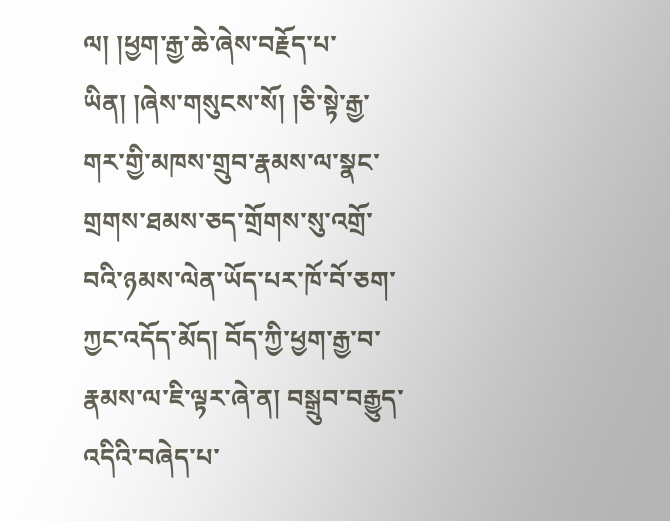ལ། །ཕྱག་རྒྱ་ཆེ་ཞེས་བརྗོད་པ་ཡིན། །ཞེས་གསུངས་སོ། །ཅི་སྟེ་རྒྱ་གར་གྱི་མཁས་གྲུབ་རྣམས་ལ་སྣང་གྲགས་ཐམས་ཅད་གྲོགས་སུ་འགྲོ་བའི་ཉམས་ལེན་ཡོད་པར་ཁོ་བོ་ཅག་ཀྱང་འདོད་མོད། བོད་ཀྱི་ཕྱག་རྒྱ་བ་རྣམས་ལ་ཇི་ལྟར་ཞེ་ན། བསྒྲུབ་བརྒྱུད་འདིའི་བཞེད་པ་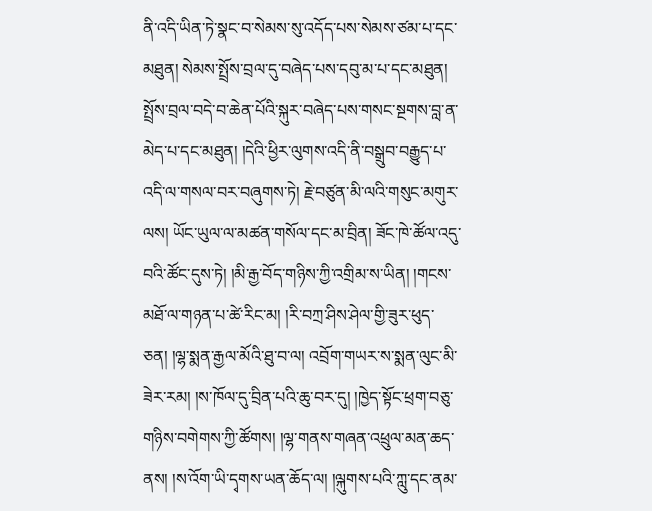ནི་འདི་ཡིན་ཏེ་སྣང་བ་སེམས་སུ་འདོད་པས་སེམས་ཙམ་པ་དང་མཐུན། སེམས་སྤྲོས་བྲལ་དུ་བཞེད་པས་དབུ་མ་པ་དང་མཐུན། སྤྲོས་བྲལ་བདེ་བ་ཆེན་པོའི་སྐུར་བཞེད་པས་གསང་སྔགས་བླ་ན་མེད་པ་དང་མཐུན། །དེའི་ཕྱིར་ལུགས་འདི་ནི་བསྒྲུབ་བརྒྱུད་པ་འདི་ལ་གསལ་བར་བཞུགས་ཏེ། རྗེ་བཙུན་མི་ལའི་གསུང་མགུར་ལས། ཡོང་ཡུལ་ལ་མཚན་གསོལ་དང་མ་བྲིན། ཟོང་ཁེ་ཚོལ་འདུ་བའི་ཚོང་དུས་ཏེ། །མི་རྒྱ་བོད་གཉིས་ཀྱི་འགྲིམ་ས་ཡིན། །གངས་མཐོ་ལ་གཉན་པ་ཚེ་རིང་མ། །རི་བཀྲ་ཤིས་ཤེལ་གྱི་ཟུར་ཕུད་ཅན། །ལྷ་སྨན་རྒྱལ་མོའི་ཐུ་བ་ལ། འབྲོག་གཡར་ས་སྨན་ལུང་མི་ཟེར་རམ། །ས་ཁོལ་དུ་བྲིན་པའི་ཆུ་བར་དུ། །ཁྱེད་སྟོང་ཕྲག་བཅུ་གཉིས་བགེགས་ཀྱི་ཚོགས། །ལྷ་གནས་གཞན་འཕྲུལ་མན་ཆད་ནས། །ས་འོག་ཡི་དྭགས་ཡན་ཆོད་ལ། །ལྐུགས་པའི་ཀླུ་དང་ནམ་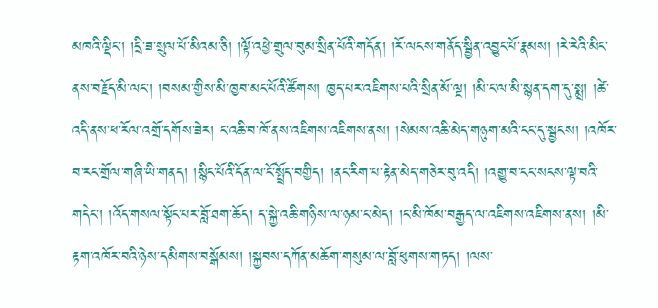མཁའི་ལྡིང་། །དྲི་ཟ་སྲུལ་པོ་མིའམ་ཅི། །ལྟོ་འཕྱེ་གྲུལ་བུམ་སྲིན་པོའི་གདོན། །རོ་ལངས་གནོད་སྦྱིན་འབྱུང་པོ་རྣམས། །རེ་རེའི་མིང་ནས་བརྗོད་མི་ལང་། །བསམ་གྱིས་མི་ཁྱབ་མང་པོའི་ཚོགས། ཁྱད་པར་འཇིགས་པའི་སྲིན་མོ་ལྔ། །མི་ང་ལ་མི་སྙན་དག་དུ་སྨྲ། །ཚེ་འདི་ནས་ཕ་རོལ་འགྲོ་དགོས་ཟེར། ང་འཆི་བ་ཁོ་ནས་འཇིགས་འཇིགས་ནས། །སེམས་འཆི་མེད་གཉུག་མའི་ངང་དུ་སྦྱངས། །འཁོར་བ་རང་གྲོལ་གཞི་ཡི་གནད། །སྙིང་པོའི་དོན་ལ་ངོ་སྤྲོད་བགྱིད། །ནང་རིག་པ་རྟེན་མེད་གཅེར་བུ་འདི། །འགྱུ་བ་ངང་སངས་ལྟ་བའི་གདེང་། །འོད་གསལ་སྟོང་པར་བློ་ཐག་ཆོད། ད་སྐྱེ་འཆི་གཉིས་ལ་ཉམ་ང་མེད། །ང་མི་ཁོམ་བརྒྱད་ལ་འཇིགས་འཇིགས་ནས། །མི་རྟག་འཁོར་བའི་ཉེས་དམིགས་བསྒོམས། །སྐྱབས་དཀོན་མཆོག་གསུམ་ལ་བློ་ཕུགས་གཏད། །ལས་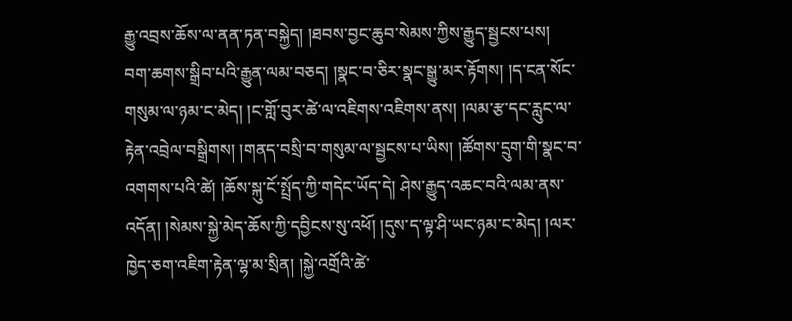རྒྱུ་འབྲས་ཆོས་ལ་ནན་ཏན་བསྐྱེད། །ཐབས་བྱང་ཆུབ་སེམས་ཀྱིས་རྒྱུད་སྦྱངས་པས། བག་ཆགས་སྒྲིབ་པའི་རྒྱུན་ལམ་བཅད། །སྣང་བ་ཅིར་སྣང་སྒྱུ་མར་རྟོགས། །ད་ངན་སོང་གསུམ་ལ་ཉམ་ང་མེད། །ང་གློ་བུར་ཚེ་ལ་འཇིགས་འཇིགས་ནས། །ལམ་རྩ་དང་རླུང་ལ་རྟེན་འབྲེལ་བསྒྲིགས། །གནད་བསྲི་བ་གསུམ་ལ་སྦྱངས་པ་ཡིས། །ཚོགས་དྲུག་གི་སྣང་བ་འགགས་པའི་ཚེ། །ཆོས་སྐུ་ངོ་སྤྲོད་ཀྱི་གདེང་ཡོད་དེ། ཤེས་རྒྱུད་འཆང་བའི་ལམ་ནས་འདོན། །སེམས་སྐྱེ་མེད་ཆོས་ཀྱི་དབྱིངས་སུ་འཕོ། །དུས་ད་ལྟ་ཤི་ཡང་ཉམ་ང་མེད། །ལར་ཁྱེད་ཅག་འཇིག་རྟེན་ལྷ་མ་སྲིན། །སྐྱེ་འགྲོའི་ཚེ་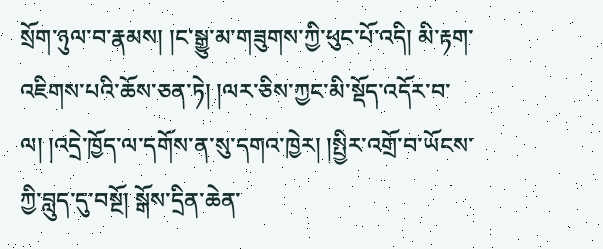སྲོག་ཉུལ་བ་རྣམས། །ང་སྒྱུ་མ་གཟུགས་ཀྱི་ཕུང་པོ་འདི། མི་རྟག་འཇིགས་པའི་ཆོས་ཅན་ཏེ། །ལར་ཅིས་ཀྱང་མི་སྡོད་འདོར་བ་ལ། །འདྲེ་ཁྱོད་ལ་དགོས་ན་སུ་དགའ་ཁྱེར། །སྤྱིར་འགྲོ་བ་ཡོངས་ཀྱི་བླུད་དུ་བསྔོ། སྒོས་དྲིན་ཆེན་